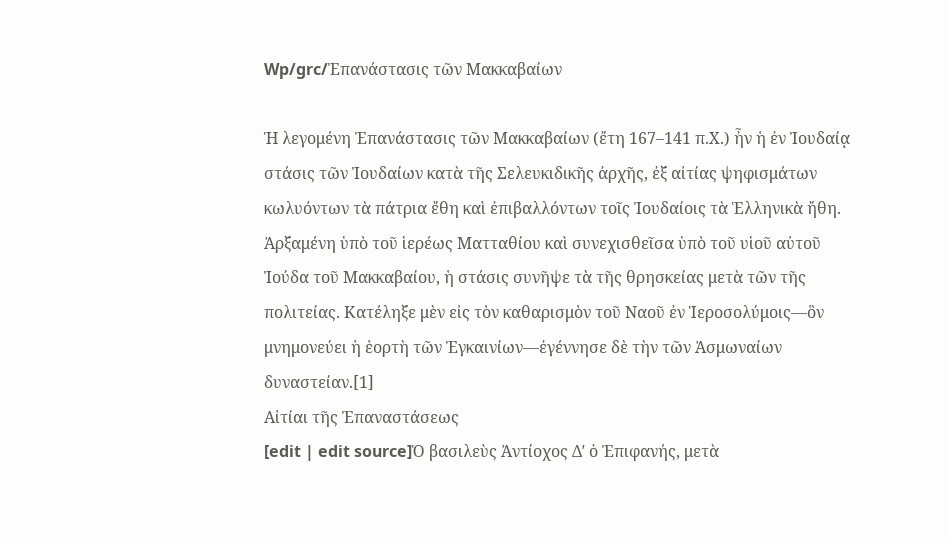Wp/grc/Ἐπανάστασις τῶν Μακκαβαίων

Ἡ λεγομένη Ἐπανάστασις τῶν Μακκαβαίων (ἔτη 167–141 π.Χ.) ἦν ἡ ἐν Ἰουδαίᾳ στάσις τῶν Ἰουδαίων κατὰ τῆς Σελευκιδικῆς ἀρχῆς, ἐξ αἰτίας ψηφισμάτων κωλυόντων τὰ πάτρια ἔθη καὶ ἐπιβαλλόντων τοῖς Ἰουδαίοις τὰ Ἑλληνικὰ ἤθη. Ἀρξαμένη ὑπὸ τοῦ ἱερέως Ματταθίου καὶ συνεχισθεῖσα ὑπὸ τοῦ υἱοῦ αὐτοῦ Ἰούδα τοῦ Μακκαβαίου, ἡ στάσις συνῆψε τὰ τῆς θρησκείας μετὰ τῶν τῆς πολιτείας. Κατέληξε μὲν εἰς τὸν καθαρισμὸν τοῦ Ναοῦ ἐν Ἱεροσολύμοις—ὃν μνημονεύει ἡ ἑορτὴ τῶν Ἐγκαινίων—ἐγέννησε δὲ τὴν τῶν Ἀσμωναίων δυναστείαν.[1]
Αἰτίαι τῆς Ἐπαναστάσεως
[edit | edit source]Ὁ βασιλεὺς Ἀντίοχος Δʹ ὁ Ἐπιφανής, μετὰ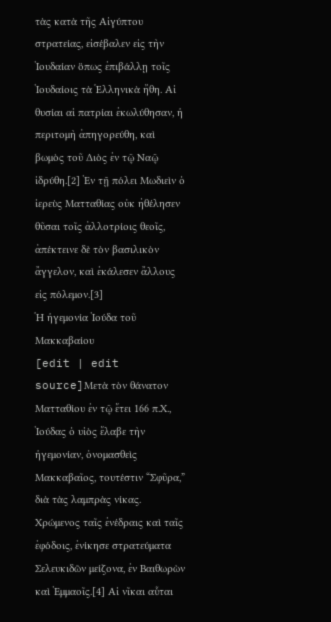τὰς κατὰ τῆς Αἰγύπτου στρατείας, εἰσέβαλεν εἰς τὴν Ἰουδαίαν ὅπως ἐπιβάλλῃ τοῖς Ἰουδαίοις τὰ Ἑλληνικὰ ἤθη. Αἱ θυσίαι αἱ πατρίαι ἐκωλύθησαν, ἡ περιτομὴ ἀπηγορεύθη, καὶ βωμὸς τοῦ Διὸς ἐν τῷ Ναῷ ἱδρύθη.[2] Ἐν τῇ πόλει Μωδιεὶν ὁ ἱερεὺς Ματταθίας οὐκ ἠθέλησεν θῦσαι τοῖς ἀλλοτρίοις θεοῖς, ἀπέκτεινε δὲ τὸν βασιλικὸν ἄγγελον, καὶ ἐκάλεσεν ἄλλους εἰς πόλεμον.[3]
Ἡ ἡγεμονία Ἰούδα τοῦ Μακκαβαίου
[edit | edit source]Μετὰ τὸν θάνατον Ματταθίου ἐν τῷ ἔτει 166 π.Χ., Ἰούδας ὁ υἱὸς ἔλαβε τὴν ἡγεμονίαν, ὀνομασθεὶς Μακκαβαῖος, τουτέστιν “Σφῦρα,” διὰ τὰς λαμπρὰς νίκας. Χρώμενος ταῖς ἐνέδραις καὶ ταῖς ἐφόδοις, ἐνίκησε στρατεύματα Σελευκιδῶν μείζονα, ἐν Βαιθωρὼν καὶ Ἐμμαοῖς.[4] Αἱ νῖκαι αὗται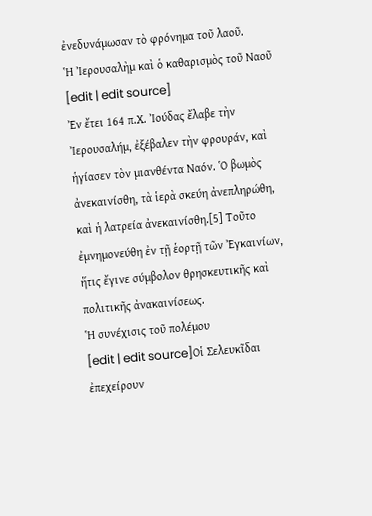ἐνεδυνάμωσαν τὸ φρόνημα τοῦ λαοῦ.
Ἡ Ἰερουσαλὴμ καὶ ὁ καθαρισμὸς τοῦ Ναοῦ
[edit | edit source]
Ἐν ἔτει 164 π.Χ. Ἰούδας ἔλαβε τὴν Ἰερουσαλήμ, ἐξέβαλεν τὴν φρουράν, καὶ ἡγίασεν τὸν μιανθέντα Ναόν. Ὁ βωμὸς ἀνεκαινίσθη, τὰ ἱερὰ σκεύη ἀνεπληρώθη, καὶ ἡ λατρεία ἀνεκαινίσθη.[5] Τοῦτο ἐμνημονεύθη ἐν τῇ ἑορτῇ τῶν Ἐγκαινίων, ἥτις ἔγινε σύμβολον θρησκευτικῆς καὶ πολιτικῆς ἀνακαινίσεως.
Ἡ συνέχισις τοῦ πολέμου
[edit | edit source]Οἱ Σελευκῖδαι ἐπεχείρουν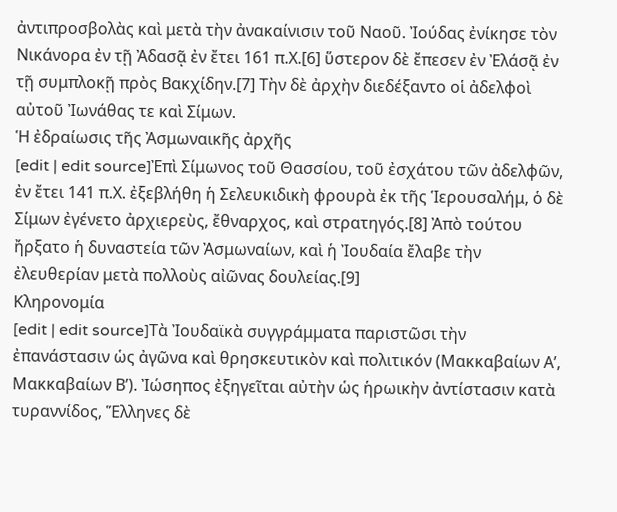ἀντιπροσβολὰς καὶ μετὰ τὴν ἀνακαίνισιν τοῦ Ναοῦ. Ἰούδας ἐνίκησε τὸν Νικάνορα ἐν τῇ Ἀδασᾷ ἐν ἔτει 161 π.Χ.[6] ὕστερον δὲ ἔπεσεν ἐν Ἐλάσᾷ ἐν τῇ συμπλοκῇ πρὸς Βακχίδην.[7] Τὴν δὲ ἀρχὴν διεδέξαντο οἱ ἀδελφοὶ αὐτοῦ Ἰωνάθας τε καὶ Σίμων.
Ἡ ἐδραίωσις τῆς Ἀσμωναικῆς ἀρχῆς
[edit | edit source]Ἐπὶ Σίμωνος τοῦ Θασσίου, τοῦ ἐσχάτου τῶν ἀδελφῶν, ἐν ἔτει 141 π.Χ. ἐξεβλήθη ἡ Σελευκιδικὴ φρουρὰ ἐκ τῆς Ἱερουσαλήμ, ὁ δὲ Σίμων ἐγένετο ἀρχιερεὺς, ἔθναρχος, καὶ στρατηγός.[8] Ἀπὸ τούτου ἤρξατο ἡ δυναστεία τῶν Ἀσμωναίων, καὶ ἡ Ἰουδαία ἔλαβε τὴν ἐλευθερίαν μετὰ πολλοὺς αἰῶνας δουλείας.[9]
Κληρονομία
[edit | edit source]Τὰ Ἰουδαϊκὰ συγγράμματα παριστῶσι τὴν ἐπανάστασιν ὡς ἀγῶνα καὶ θρησκευτικὸν καὶ πολιτικόν (Μακκαβαίων Α’, Μακκαβαίων Β’). Ἰώσηπος ἐξηγεῖται αὐτὴν ὡς ἡρωικὴν ἀντίστασιν κατὰ τυραννίδος, Ἕλληνες δὲ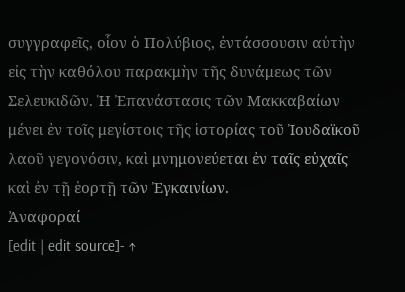συγγραφεῖς, οἷον ὁ Πολύβιος, ἐντάσσουσιν αὐτὴν εἰς τὴν καθόλου παρακμὴν τῆς δυνάμεως τῶν Σελευκιδῶν. Ἡ Ἐπανάστασις τῶν Μακκαβαίων μένει ἐν τοῖς μεγίστοις τῆς ἱστορίας τοῦ Ἰουδαϊκοῦ λαοῦ γεγονόσιν, καὶ μνημονεύεται ἐν ταῖς εὐχαῖς καὶ ἐν τῇ ἑορτῇ τῶν Ἐγκαινίων.
Ἀναφοραί
[edit | edit source]- ↑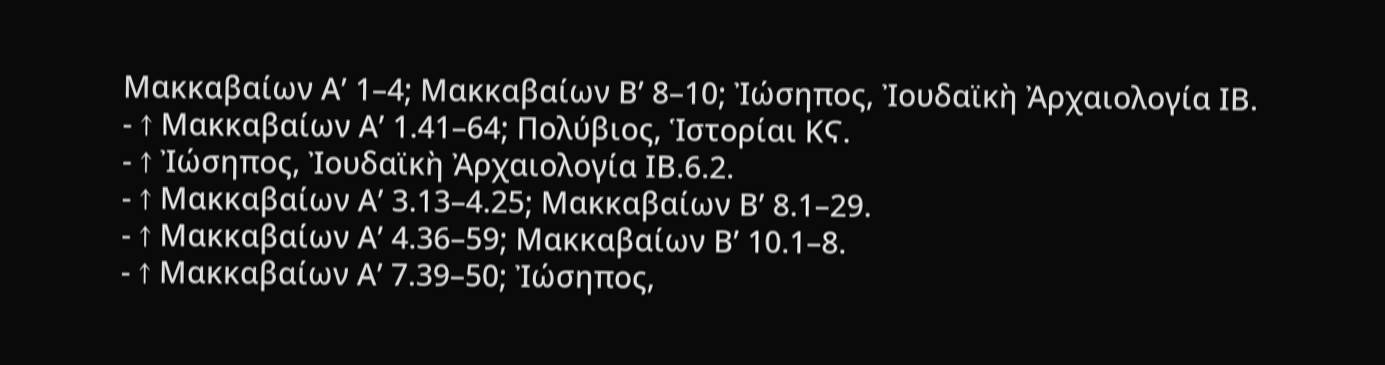Μακκαβαίων Α’ 1–4; Μακκαβαίων Β’ 8–10; Ἰώσηπος, Ἰουδαϊκὴ Ἀρχαιολογία ΙΒ.
- ↑ Μακκαβαίων Α’ 1.41–64; Πολύβιος, Ἱστορίαι ΚϚ.
- ↑ Ἰώσηπος, Ἰουδαϊκὴ Ἀρχαιολογία ΙΒ.6.2.
- ↑ Μακκαβαίων Α’ 3.13–4.25; Μακκαβαίων Β’ 8.1–29.
- ↑ Μακκαβαίων Α’ 4.36–59; Μακκαβαίων Β’ 10.1–8.
- ↑ Μακκαβαίων Α’ 7.39–50; Ἰώσηπος,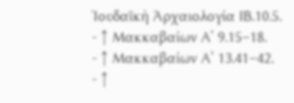Ἰουδαϊκὴ Ἀρχαιολογία ΙΒ.10.5.
- ↑ Μακκαβαίων Α’ 9.15–18.
- ↑ Μακκαβαίων Α’ 13.41–42.
- ↑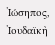Ἰώσηπος, Ἰουδαϊκὴ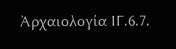Ἀρχαιολογία ΙΓ.6.7.